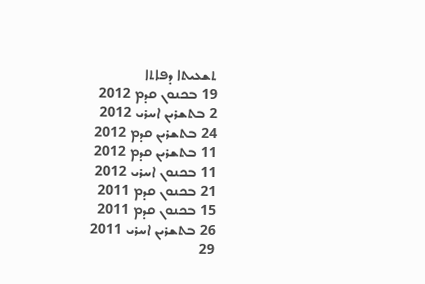ܬܫܥܝܬܐ ܕܦܐܬܐ
19 ܒܟܢܘܢ ܩܕܡ 2012
2 ܒܬܫܪܝܢ ܐܚܪܝ 2012
24 ܒܬܫܪܝܢ ܩܕܡ 2012
11 ܒܬܫܪܝܢ ܩܕܡ 2012
11 ܒܟܢܘܢ ܐܚܪܝ 2012
21 ܒܟܢܘܢ ܩܕܡ 2011
15 ܒܟܢܘܢ ܩܕܡ 2011
26 ܒܬܫܪܝܢ ܐܚܪܝ 2011
29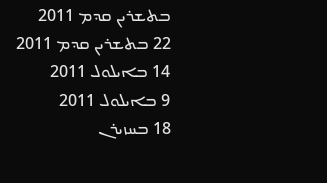ܒܬܫܪܝܢ ܩܕܡ 2011
22 ܒܬܫܪܝܢ ܩܕܡ 2011
14 ܒܐܝܠܘܠ 2011
9 ܒܐܝܠܘܠ 2011
18 ܒܚܙܝܪܢ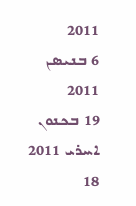2011
6 ܒܢܝܣܢ 2011
19 ܒܟܢܘܢ ܐܚܪܝ 2011
18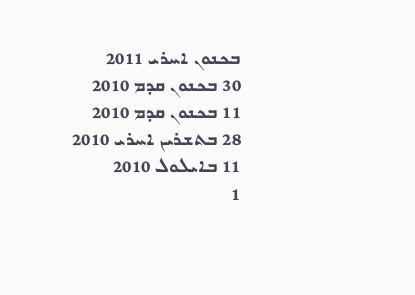ܒܟܢܘܢ ܐܚܪܝ 2011
30 ܒܟܢܘܢ ܩܕܡ 2010
11 ܒܟܢܘܢ ܩܕܡ 2010
28 ܒܬܫܪܝܢ ܐܚܪܝ 2010
11 ܒܐܝܠܘܠ 2010
1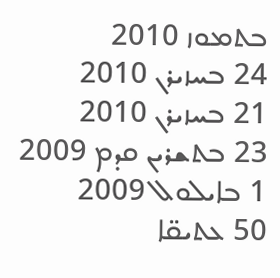ܒܬܡܘܙ 2010
24 ܒܚܙܝܪܢ 2010
21 ܒܚܙܝܪܢ 2010
23 ܒܬܫܪܝܢ ܩܕܡ 2009
1 ܒܐܝܠܘܠ 2009
50 ܥܬܝܩ̈ܐ